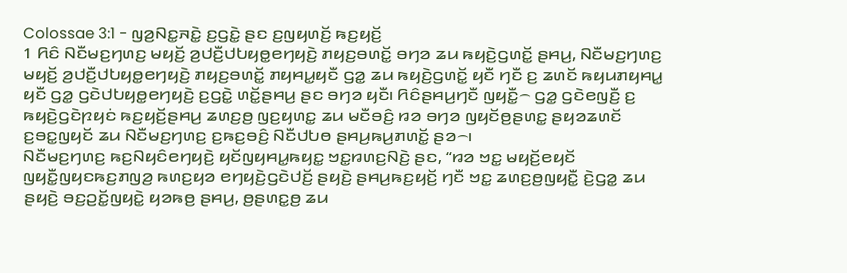Colossae 3:1 - ꤜꤤ꤬ꤡꤢ꤭ꤏꤢꤧ꤭ ꤢ꤬ꤞꤢꤧ꤭ ꤔꤢ ꤢ꤬ꤜꤟꤛꤢꤩ꤬ ꤒꤢ꤬ꤟꤢꤩ꤬
1 ꤖꤢꤨ ꤡꤢꤪꤗꤢ꤬ꤚꤛꤢ꤬ ꤗꤟꤢꤩ꤬ ꤤ꤬ꤓꤢꤪ꤬ꤓꤝꤟꤥ꤭ꤕꤚꤟꤢꤧ꤬ ꤊꤟꤢ꤬ꤋꤛꤢꤩ꤭ ꤋꤚꤤ ꤘꤣ ꤒꤟꤢꤧ꤬ꤞꤛꤢꤩ꤭ ꤔꤌꤣ꤬, ꤡꤢꤪꤗꤢ꤬ꤚꤛꤢ꤬ ꤗꤟꤢꤩ꤬ ꤤ꤬ꤓꤢꤪ꤬ꤓꤝꤟꤥ꤭ꤕꤚꤟꤢꤧ꤬ ꤊꤟꤢ꤬ꤋꤛꤢꤩ꤭ ꤊꤟꤌꤣ꤭ꤟꤢꤪ ꤞꤤ꤭ ꤘꤣ ꤒꤟꤢꤧ꤬ꤞꤛꤢꤩ꤭ ꤟꤢꤪ ꤚꤢꤪ ꤢ꤬ ꤘꤛꤢꤩ ꤒꤟꤣꤊꤟꤌꤣ꤭ ꤟꤢꤪ ꤞꤤ꤭ ꤞꤢꤧꤓꤝꤟꤥ꤭ꤕꤚꤟꤢꤧ꤬ ꤢ꤬ꤞꤢꤧ꤭ ꤛꤢꤩ꤭ꤔꤌꤣ꤬ ꤔꤢ ꤋꤚꤤ ꤟꤢꤪ꤯ ꤖꤢꤨꤔꤌꤣ꤬ꤚꤢꤪ ꤜꤟꤢꤪ꤭꤮ ꤞꤤ꤭ ꤞꤢꤧꤕꤜꤢꤪ꤬ ꤢ꤬ ꤒꤟꤢꤧ꤬ꤞꤢꤧꤐꤟꤢꤦ ꤒꤢ꤬ꤟꤢꤩ꤬ꤔꤌꤣ꤬ ꤘꤛꤢ꤬ꤥ꤬ ꤜꤢ꤬ꤟꤛꤢ꤭ ꤘꤣ ꤗꤢꤪꤋꤢꤨ꤬ ꤙꤤ ꤋꤚꤤ ꤜꤟꤢꤩꤥ꤬ꤔꤛꤢ꤭ ꤔꤟꤤꤘꤛꤢꤩ ꤢ꤬ꤋꤢ꤭ꤜꤟꤢꤩ ꤘꤣ ꤡꤢꤪꤗꤢ꤬ꤚꤛꤢ꤬ ꤢ꤬ꤒꤢ꤬ꤋꤢꤨ꤬ ꤡꤢꤪꤓꤝꤥ ꤔꤌꤣ꤬ꤒꤣ꤬ꤊꤛꤢꤩ꤭ ꤔꤤ꤮꤯
ꤡꤢꤪꤗꤢ꤬ꤚꤛꤢ꤬ ꤒꤢ꤬ꤡꤟꤢꤨꤕꤚꤟꤢꤧ꤬ ꤟꤢꤩꤜꤟꤌꤣ꤭ꤒꤟꤢ꤭ ꤠꤢ꤭ꤙꤛꤢ꤬ꤡꤢꤧ꤬ ꤔꤢ, “ꤙꤤ ꤠꤢ꤭ ꤗꤟꤢꤩ꤬ꤕꤟꤢꤩ ꤜꤟꤢꤪ꤭ꤜꤟꤢꤒꤢ꤬ꤊꤜꤤ꤬ ꤒꤛꤢ꤬ꤟꤤ ꤕꤚꤟꤢꤧ꤬ꤞꤢꤧꤓꤢꤩ꤬ ꤔꤟꤢꤧ꤬ ꤔꤌꤣ꤬ꤒꤢ꤬ꤟꤢꤩ꤬ ꤚꤢꤪ ꤠꤢ꤭ ꤘꤛꤢ꤬ꤥ꤬ꤜꤟꤢꤪ꤭ ꤢꤧ꤬ꤞꤤ꤭ ꤘꤣ ꤔꤟꤢꤧ꤬ ꤋꤢ꤬ꤑꤢꤩ꤭ꤜꤟꤢꤧ꤭ ꤟꤤꤒꤥ꤬ ꤔꤌꤣ꤬, ꤥ꤬ꤔꤛꤢ꤭ꤥ꤬ ꤘꤣ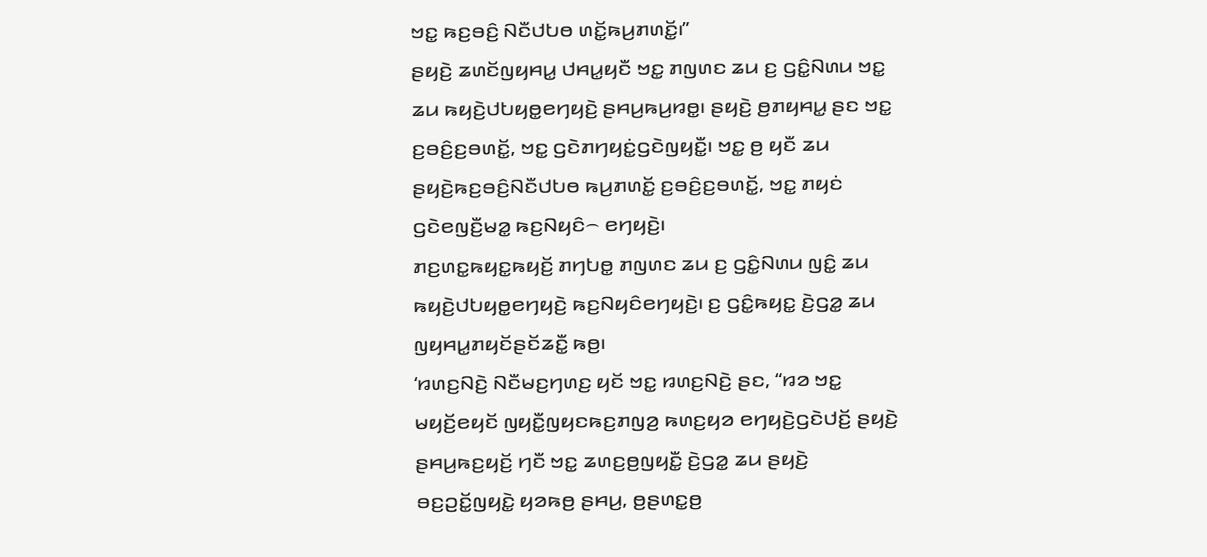ꤠꤢ꤭ ꤒꤢ꤬ꤋꤢꤨ꤬ ꤡꤢꤪꤓꤝꤥ ꤛꤢꤩ꤭ꤒꤣ꤬ꤊꤛꤢꤩ꤭꤯”
ꤔꤟꤢꤧ꤬ ꤘꤛꤢꤩꤜꤟꤌꤣ꤭ ꤓꤌꤣ꤭ꤟꤢꤪ ꤠꤢ꤭ ꤊꤜꤛꤢ ꤘꤣ ꤢ꤬ ꤞꤢꤨ꤭ꤡꤛꤣ ꤠꤢ꤭ ꤘꤣ ꤒꤟꤢꤧ꤬ꤓꤝꤟꤥ꤭ꤕꤚꤟꤢꤧ꤬ ꤔꤌꤣ꤬ꤒꤣ꤬ꤙꤥ꤭꤯ ꤔꤟꤢꤧ꤬ ꤥ꤬ꤊꤟꤌꤣ꤭ ꤔꤢ ꤠꤢ꤭ ꤢ꤬ꤋꤢꤨ꤬ꤢ꤬ꤋꤛꤢꤩ꤭, ꤠꤢ꤭ ꤞꤢꤧꤊꤚꤟꤢꤦ꤭ꤞꤢꤧꤜꤟꤢꤪ꤭꤯ ꤠꤢ꤭ ꤥ꤬ ꤟꤢꤪ ꤘꤣ ꤔꤟꤢꤧ꤬ꤒꤢ꤬ꤋꤢꤨ꤬ꤡꤢꤪꤓꤝꤥ ꤒꤣ꤬ꤊꤛꤢꤩ꤭ ꤢ꤬ꤋꤢꤨ꤬ꤢ꤬ꤋꤛꤢꤩ꤭, ꤠꤢ꤭ ꤊꤟꤢꤦ ꤞꤢꤧꤕꤜꤢꤪ꤬ꤗꤤ꤭ ꤒꤢ꤬ꤡꤟꤢꤨ꤮ ꤕꤚꤟꤢꤧ꤬꤯
ꤊꤢ꤬ꤛꤢ꤭ꤒꤟꤢ꤭ꤒꤟꤢꤩ꤬ ꤊꤚꤝꤥ꤭ ꤊꤜꤛꤢ ꤘꤣ ꤢ꤬ ꤞꤢꤨ꤭ꤡꤛꤣ ꤜꤢꤨ꤭ ꤘꤣ ꤒꤟꤢꤧ꤬ꤓꤝꤟꤥ꤭ꤕꤚꤟꤢꤧ꤬ ꤒꤢ꤬ꤡꤟꤢꤨꤕꤚꤟꤢꤧ꤬꤯ ꤢ꤬ ꤞꤢꤨ꤭ꤒꤟꤢ꤭ ꤢꤧ꤬ꤞꤤ꤭ ꤘꤣ ꤜꤟꤌꤣ꤭ꤊꤟꤢꤩꤔꤢꤩꤘꤢꤪ꤭ ꤒꤥ꤬꤯
‘ꤙꤛꤢ꤬ꤡꤢꤧ꤬ ꤡꤢꤪꤗꤢ꤬ꤚꤛꤢ꤬ ꤟꤢꤩ ꤠꤢ꤭ ꤙꤛꤢ꤬ꤡꤢꤧ꤬ ꤔꤢ, “ꤙꤤ ꤠꤢ꤭ ꤗꤟꤢꤩ꤬ꤕꤟꤢꤩ ꤜꤟꤢꤪ꤭ꤜꤟꤢꤒꤢ꤬ꤊꤜꤤ꤬ ꤒꤛꤢ꤬ꤟꤤ ꤕꤚꤟꤢꤧ꤬ꤞꤢꤧꤓꤢꤩ꤬ ꤔꤟꤢꤧ꤬ ꤔꤌꤣ꤬ꤒꤢ꤬ꤟꤢꤩ꤬ ꤚꤢꤪ ꤠꤢ꤭ ꤘꤛꤢ꤬ꤥ꤬ꤜꤟꤢꤪ꤭ ꤢꤧ꤬ꤞꤤ꤭ ꤘꤣ ꤔꤟꤢꤧ꤬ ꤋꤢ꤬ꤑꤢꤩ꤭ꤜꤟꤢꤧ꤭ ꤟꤤꤒꤥ꤬ ꤔꤌꤣ꤬, ꤥ꤬ꤔꤛꤢ꤭ꤥ꤬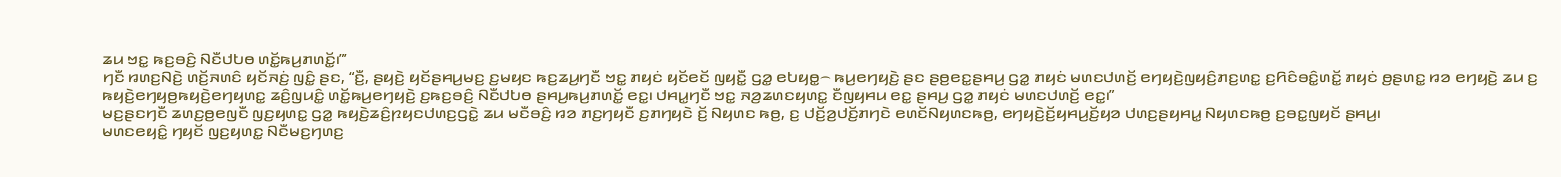ꤘꤣ ꤠꤢ꤭ ꤒꤢ꤬ꤋꤢꤨ꤬ ꤡꤢꤪꤓꤝꤥ ꤛꤢꤩ꤭ꤒꤣ꤬ꤊꤛꤢꤩ꤭꤯”’
ꤚꤢꤪ ꤙꤛꤢ꤬ꤡꤢꤧ꤬ ꤛꤢꤩ꤬ꤏꤛꤢꤨ ꤟꤢꤩꤏꤢꤦ꤬ ꤜꤢꤨ꤭ ꤔꤢ, “ꤢꤪ꤬, ꤔꤟꤢꤧ꤬ ꤟꤢꤩꤔꤌꤣ꤬ꤗꤢ꤬ ꤢ꤬ꤗꤟꤢ ꤒꤢ꤬ꤘꤣ꤬ꤚꤢꤪ ꤠꤢ꤭ ꤊꤟꤢꤦ ꤟꤢꤩꤕꤢꤩ ꤜꤟꤢꤪ꤭ ꤞꤤ꤭ ꤕꤝꤟꤥ꤭꤮ ꤒꤣ꤬ꤕꤚꤟꤢꤧ꤬ ꤔꤢ ꤔꤥ꤬ꤕꤢ꤭ꤔꤌꤣ꤬ ꤞꤤ꤭ ꤊꤟꤢꤦ ꤗꤛꤢꤓꤛꤢꤩ꤬ ꤕꤚꤟꤢꤧ꤬ꤜꤟꤢꤨ꤬ꤊꤢ꤬ꤛꤢ꤭ ꤢ꤬ꤖꤢꤨꤋꤢꤨ꤭ꤛꤢꤩ꤭ ꤊꤟꤢꤦ ꤥ꤬ꤔꤛꤢ꤭ ꤙꤤ ꤕꤚꤟꤢꤧ꤬ ꤘꤣ ꤢ꤬ ꤒꤟꤢꤧ꤬ꤕꤚꤟꤥ꤬ꤒꤟꤢꤧ꤬ꤕꤚꤟꤛꤢ꤭ ꤘꤢꤨ꤬ꤜꤣꤢꤨ꤭ ꤛꤢꤩ꤭ꤒꤣ꤬ꤕꤚꤟꤢꤧ꤬ ꤢ꤬ꤒꤢ꤬ꤋꤢꤨ꤬ ꤡꤢꤪꤓꤝꤥ ꤔꤌꤣ꤬ꤒꤣ꤬ꤊꤛꤢꤩ꤭ ꤕꤢ꤭꤯ ꤓꤌꤣ꤭ꤚꤢꤪ ꤠꤢ꤭ ꤏꤤ꤬ꤘꤛꤢꤟꤛꤢ꤭ ꤢꤪꤜꤟꤌꤣ ꤕꤢ꤭ ꤔꤌꤣ꤬ ꤞꤤ꤭ ꤊꤟꤢꤦ ꤗꤛꤢꤓꤛꤢꤩ꤬ ꤕꤢ꤭꤯”
ꤗꤢ꤬ꤔꤢꤚꤢꤪ ꤘꤛꤢ꤬ꤥ꤬ꤕꤜꤢꤪ ꤜꤢ꤬ꤟꤛꤢ꤭ ꤞꤤ꤭ ꤒꤟꤢꤧ꤬ꤘꤢꤨ꤬ꤐꤟꤢꤓꤛꤢ꤬ꤞꤢꤧ꤭ ꤘꤣ ꤗꤢꤪꤋꤢꤨ꤬ ꤙꤤ ꤊꤢ꤬ꤚꤟꤢꤪ ꤢ꤬ꤊꤚꤟꤢꤧ ꤢꤩ꤬ ꤡꤟꤛꤢ ꤒꤥ꤬, ꤢ꤬ ꤓꤢꤩ꤬ꤤ꤬ꤓꤢꤩ꤬ꤊꤚꤢꤧ ꤕꤛꤢꤩꤡꤟꤛꤢꤒꤥ꤬, ꤕꤚꤟꤢꤧ꤬ꤢꤩ꤬ꤟꤌꤣ꤬ꤢꤩ꤬ꤟꤤ ꤓꤛꤢ꤬ꤔꤟꤌꤣ꤭ ꤡꤟꤛꤢꤒꤥ꤬ ꤢ꤬ꤋꤢ꤭ꤜꤟꤢꤩ ꤔꤌꤣ꤬꤯
ꤗꤛꤢꤕꤟꤢꤨ꤭ ꤚꤟꤢꤩ ꤜꤢ꤬ꤟꤛꤢ꤭ ꤡꤢꤪꤗꤢ꤬ꤚꤛꤢ꤬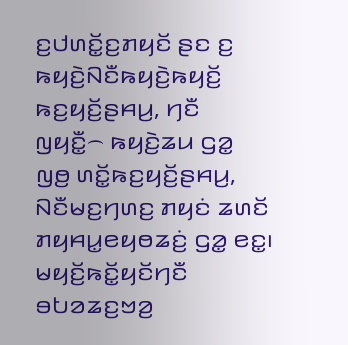ꤢ꤬ꤓꤛꤢꤩ꤭ꤢ꤬ꤊꤟꤢꤩ ꤔꤢ ꤢ꤬ ꤒꤟꤢꤧ꤬ꤡꤢꤪꤒꤟꤢꤧ꤬ꤒꤟꤢꤩ꤬ ꤒꤢ꤬ꤟꤢꤩ꤬ꤔꤌꤣ꤬, ꤚꤢꤪ ꤜꤟꤢꤪ꤭꤮ ꤒꤟꤢꤧ꤬ꤘꤣ ꤞꤤ꤭ ꤜꤥ꤬ ꤛꤢꤩ꤭ꤒꤢ꤬ꤟꤢꤩ꤬ꤔꤌꤣ꤬, ꤡꤢꤪꤗꤢ꤬ꤚꤛꤢ꤬ ꤊꤟꤢꤦ ꤘꤛꤢꤩ ꤊꤟꤌꤣ꤭ꤕꤟꤥꤘꤢꤦ꤬ ꤞꤤ꤭ ꤕꤢ꤭꤯
ꤗꤟꤢꤩ꤬ꤒꤢꤩ꤭ꤟꤢꤩꤚꤢꤪ ꤋꤝꤤꤘꤢ꤬ꤠꤤ꤬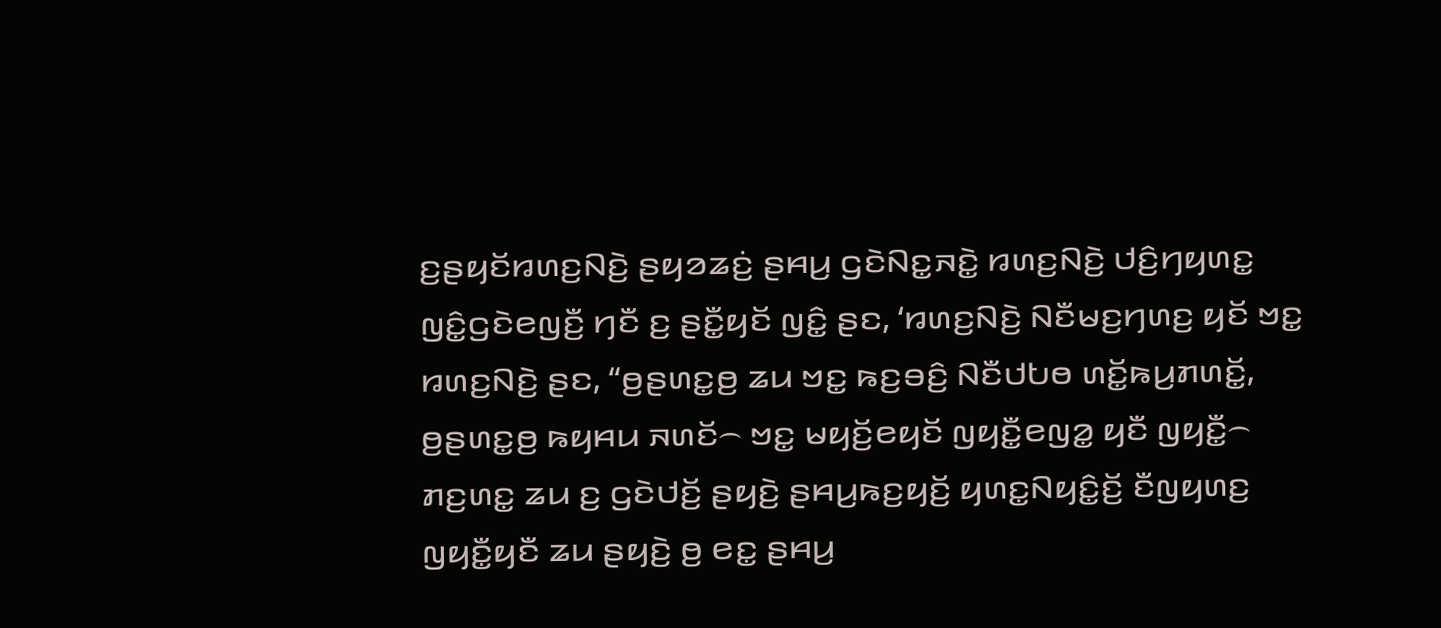ꤢ꤬ꤔꤟꤢꤩꤙꤛꤢ꤬ꤡꤢꤧ꤬ ꤔꤟꤤꤘꤢꤦ꤬ ꤔꤌꤣ꤬ ꤞꤢꤧꤡꤢ꤭ꤏꤢꤧ꤭ ꤙꤛꤢ꤬ꤡꤢꤧ꤬ ꤓꤢꤨ꤬ꤚꤟꤛꤢ꤭ ꤜꤢꤨ꤭ꤞꤢꤧꤕꤜꤢꤪ꤬ ꤚꤢꤪ ꤢ꤬ ꤔꤢꤪ꤭ꤟꤢꤩ ꤜꤢꤨ꤭ ꤔꤢ, ‘ꤙꤛꤢ꤬ꤡꤢꤧ꤬ ꤡꤢꤪꤗꤢ꤬ꤚꤛꤢ꤬ ꤟꤢꤩ ꤠꤢ꤭ ꤙꤛꤢ꤬ꤡꤢꤧ꤬ ꤔꤢ, “ꤥ꤬ꤔꤛꤢ꤭ꤥ꤬ ꤘꤣ ꤠꤢ꤭ ꤒꤢ꤬ꤋꤢꤨ꤬ ꤡꤢꤪꤓꤝꤥ ꤛꤢꤩ꤭ꤒꤣ꤬ꤊꤛꤢꤩ꤭, ꤥ꤬ꤔꤛꤢ꤭ꤥ꤬ ꤒꤟꤌꤣ ꤏꤛꤢꤩ꤮ ꤠꤢ꤭ ꤗꤟꤢꤩ꤬ꤕꤟꤢꤩ ꤜꤟꤢꤪ꤭ꤕꤜꤤ꤭ ꤟꤢꤪ ꤜꤟꤢꤪ꤭꤮ ꤊꤢ꤬ꤛꤢ꤭ ꤘꤣ ꤢ꤬ ꤞꤢꤧꤓꤢꤩ꤬ ꤔꤟꤢꤧ꤬ ꤔꤌꤣ꤬ꤒꤢ꤬ꤟꤢꤩ꤬ ꤟꤛꤢ꤭ꤡꤟꤢꤨ꤭ꤢꤩ꤬ ꤢꤪꤜꤟꤛꤢ꤬ ꤜꤟꤢꤪ꤭ꤟꤢꤪ ꤘꤣ ꤔꤟꤢꤧ꤬ ꤥ꤬ ꤕꤢ꤭ ꤔꤌꤣ꤬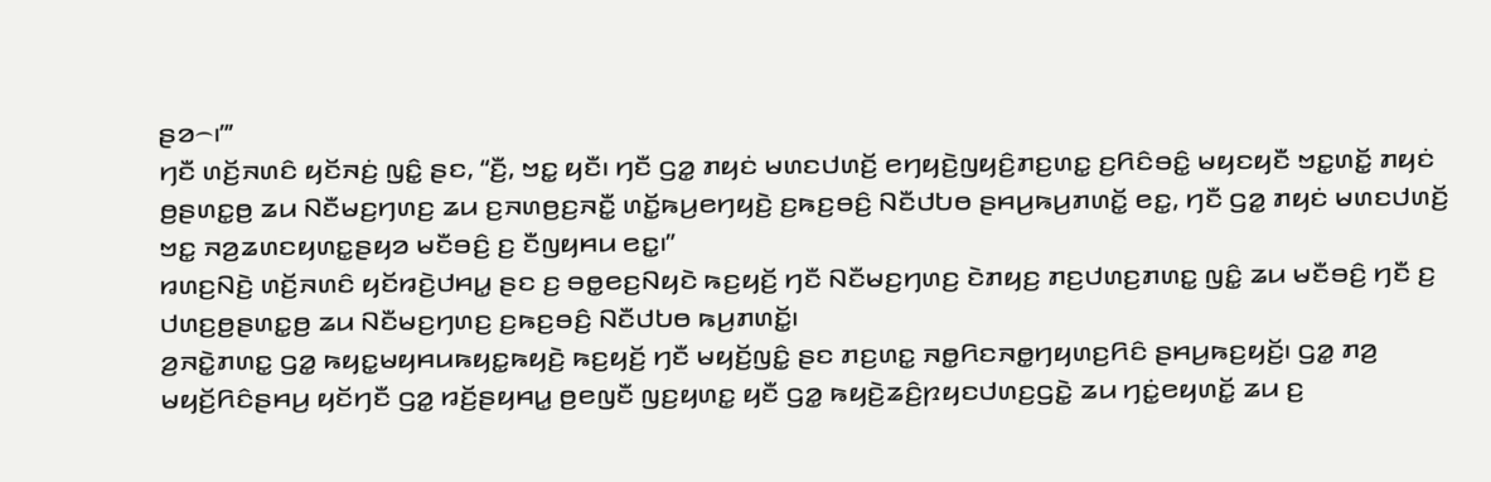ꤔꤤ꤮꤯”’
ꤚꤢꤪ ꤛꤢꤩ꤬ꤏꤛꤢꤨ ꤟꤢꤩꤏꤢꤦ꤬ ꤜꤢꤨ꤭ ꤔꤢ, “ꤢꤪ꤬, ꤠꤢ꤭ ꤟꤢꤪ꤯ ꤚꤢꤪ ꤞꤤ꤭ ꤊꤟꤢꤦ ꤗꤛꤢꤓꤛꤢꤩ꤬ ꤕꤚꤟꤢꤧ꤬ꤜꤟꤢꤨ꤬ꤊꤢ꤬ꤛꤢ꤭ ꤢ꤬ꤖꤢꤨꤋꤢꤨ꤭ ꤗꤟꤢꤟꤢꤪ ꤠꤢ꤭ꤛꤢꤩ꤭ ꤊꤟꤢꤦ ꤥ꤬ꤔꤛꤢ꤭ꤥ꤬ ꤘꤣ ꤡꤢꤪꤗꤢ꤬ꤚꤛꤢ꤬ ꤘꤣ ꤢ꤬ꤏꤛꤥ꤬ꤢ꤬ꤏꤢꤪ꤭ ꤛꤢꤩ꤭ꤒꤣ꤬ꤕꤚꤟꤢꤧ꤬ ꤢ꤬ꤒꤢ꤬ꤋꤢꤨ꤬ ꤡꤢꤪꤓꤝꤥ ꤔꤌꤣ꤬ꤒꤣ꤬ꤊꤛꤢꤩ꤭ ꤕꤢ꤭, ꤚꤢꤪ ꤞꤤ꤭ ꤊꤟꤢꤦ ꤗꤛꤢꤓꤛꤢꤩ꤬ ꤠꤢ꤭ ꤏꤤ꤬ꤘꤛꤢꤟꤛꤢ꤭ꤔꤟꤤ ꤗꤢꤪꤋꤢꤨ꤬ ꤢ꤬ ꤢꤪꤜꤟꤌꤣ ꤕꤢ꤭꤯”
ꤙꤛꤢ꤬ꤡꤢꤧ꤬ ꤛꤢꤩ꤬ꤏꤛꤢꤨ ꤟꤢꤩꤙꤢꤧ꤬ꤓꤌꤣ꤭ ꤔꤢ ꤢ꤬ ꤋꤥ꤭ꤕꤢ꤬ꤡꤟꤢꤧ ꤒꤢ꤬ꤟꤢꤩ꤬ ꤚꤢꤪ ꤡꤢꤪꤗꤢ꤬ꤚꤛꤢ꤬ ꤢꤧꤊꤟꤢ꤬ ꤊꤢ꤬ꤓꤛꤢ꤬ꤊꤛꤢ꤭ ꤜꤢꤨ꤭ ꤘꤣ ꤗꤢꤪꤋꤢꤨ꤬ ꤚꤢꤪ ꤢ꤬ ꤓꤛꤢ꤬ꤥ꤬ꤔꤛꤢ꤭ꤥ꤬ ꤘꤣ ꤡꤢꤪꤗꤢ꤬ꤚꤛꤢ꤬ ꤢ꤬ꤒꤢ꤬ꤋꤢꤨ꤬ ꤡꤢꤪꤓꤝꤥ ꤒꤣ꤬ꤊꤛꤢꤩ꤭꤯
ꤤ꤬ꤏꤢꤧ꤭ꤊꤛꤢ꤭ ꤞꤤ꤭ ꤒꤟꤢ꤭ꤗꤟꤌꤣꤒꤟꤢ꤭ꤒꤟꤢꤧ꤬ ꤒꤢ꤬ꤟꤢꤩ꤬ ꤚꤢꤪ ꤗꤟꤢꤩ꤬ꤜꤢꤨ꤭ ꤔꤢ ꤊꤢ꤬ꤛꤢ꤭ ꤏꤥ꤭ꤖꤢꤏꤥ꤭ꤚꤟꤛꤢ꤬ꤖꤢꤨ ꤔꤌꤣ꤬ꤒꤢ꤬ꤟꤢꤩ꤬꤯ ꤞꤤ꤭ ꤊꤤ꤬ ꤗꤟꤢꤩ꤬ꤖꤢꤨꤔꤌꤣ꤬ ꤟꤢꤩꤚꤢꤪ ꤞꤤ꤭ ꤙꤢꤩ꤬ꤔꤟꤌꤣ꤭ ꤥ꤬ꤕꤜꤢꤪ ꤜꤢ꤬ꤟꤛꤢ꤭ ꤟꤢꤪ ꤞꤤ꤭ ꤒꤟꤢꤧ꤬ꤘꤢꤨ꤬ꤐꤟꤢꤓꤛꤢ꤬ꤞꤢꤧ꤭ ꤘꤣ ꤚꤢꤦ꤭ꤕꤟꤛꤢꤩ꤭ ꤘꤣ ꤢ꤬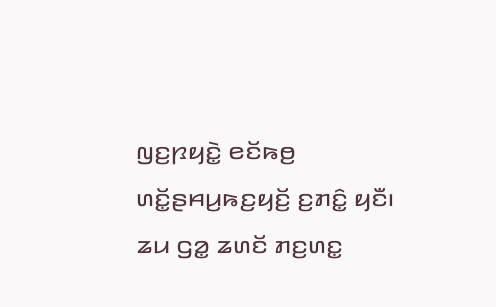ꤜꤢ꤬ꤐꤟꤢꤧ꤭ ꤕꤢꤩꤒꤥ꤬ ꤛꤢꤩ꤭ꤔꤌꤣ꤬ꤒꤢ꤬ꤟꤢꤩ꤬ ꤢ꤬ꤊꤢꤨ꤭ ꤟꤢꤪ꤯ ꤘꤣ ꤞꤤ꤭ ꤘꤛꤢꤩ ꤊꤢ꤬ꤛꤢ꤭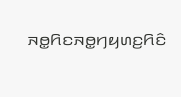ꤏꤥ꤭ꤖꤢꤏꤥ꤭ꤚꤟꤛꤢ꤬ꤖꤢꤨ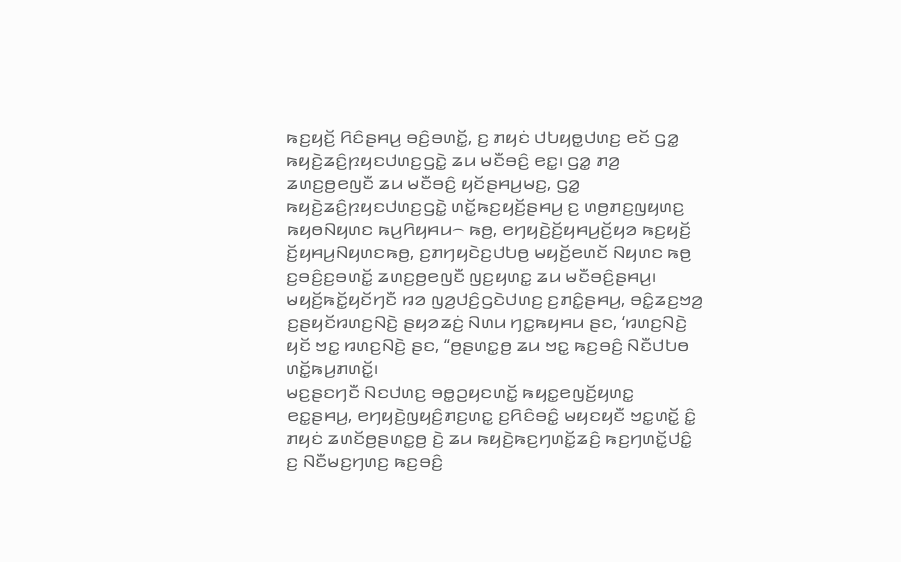ꤒꤢ꤬ꤟꤢꤩ꤬ ꤖꤢꤨꤔꤌꤣ꤬ ꤋꤢꤨ꤬ꤋꤛꤢꤩ꤭, ꤢ꤬ ꤊꤟꤢꤦ ꤓꤝꤟꤥ꤭ꤓꤛꤢ꤬ ꤕꤢꤩ ꤞꤤ꤭ ꤒꤟꤢꤧ꤬ꤘꤢꤨ꤬ꤐꤟꤢꤓꤛꤢ꤬ꤞꤢꤧ꤭ ꤘꤣ ꤗꤢꤪꤋꤢꤨ꤬ ꤕꤢ꤭꤯ ꤞꤤ꤭ ꤊꤤ꤬ ꤘꤛꤢ꤬ꤥ꤬ꤕꤜꤢꤪ ꤘꤣ ꤗꤢꤪꤋꤢꤨ꤬ ꤟꤢꤩꤔꤌꤣ꤬ꤗꤢ꤬, ꤞꤤ꤭ ꤒꤟꤢꤧ꤬ꤘꤢꤨ꤬ꤐꤟꤢꤓꤛꤢ꤬ꤞꤢꤧ꤭ ꤛꤢꤩ꤭ꤒꤢ꤬ꤟꤢꤩ꤬ꤔꤌꤣ꤬ ꤢ꤬ ꤛꤥ꤬ꤊꤢ꤬ꤜꤟꤛꤢ꤬ ꤒꤟꤥꤡꤟꤛꤢ ꤒꤣ꤬ꤖꤟꤌꤣ꤮ ꤒꤥ꤬, ꤕꤚꤟꤢꤧ꤬ꤢꤩ꤬ꤟꤌꤣ꤬ꤢꤩ꤬ꤟꤤ ꤒꤢ꤬ꤟꤢꤩ꤬ ꤢꤩ꤬ꤟꤌꤣ꤬ꤡꤟꤛꤢꤒꤥ꤬, ꤢ꤬ꤊꤚꤟꤢꤧꤢ꤬ꤓꤝꤥ꤬ ꤗꤟꤢꤩ꤬ꤕꤛꤢꤩ ꤡꤟꤛꤢ ꤒꤥ꤬ ꤢ꤬ꤋꤢꤨ꤬ꤢ꤬ꤋꤛꤢꤩ꤭ ꤘꤛꤢ꤬ꤥ꤬ꤕꤜꤢꤪ ꤜꤢ꤬ꤟꤛꤢ꤭ ꤘꤣ ꤗꤢꤪꤋꤢꤨ꤬ꤔꤌꤣ꤬꤯
ꤗꤟꤢꤩ꤬ꤒꤢꤩ꤭ꤟꤢꤩꤚꤢꤪ ꤙꤤ ꤜꤤ꤬ꤓꤢꤨ꤬ꤞꤢꤧꤓꤛꤢ꤬ ꤢ꤬ꤊꤢꤨ꤭ꤔꤌꤣ꤬, ꤋꤢꤨ꤭ꤘꤢ꤬ꤠꤤ꤬ ꤢ꤬ꤔꤟꤢꤩꤙꤛꤢ꤬ꤡꤢꤧ꤬ ꤔꤟꤤꤘꤢꤦ꤬ ꤡꤛꤣ ꤚꤢ꤭ꤒꤟꤌꤣ ꤔꤢ, ‘ꤙꤛꤢ꤬ꤡꤢꤧ꤬ ꤟꤢꤩ ꤠꤢ꤭ ꤙꤛꤢ꤬ꤡꤢꤧ꤬ ꤔꤢ, “ꤥ꤬ꤔꤛꤢ꤭ꤥ꤬ ꤘꤣ ꤠꤢ꤭ ꤒꤢ꤬ꤋꤢꤨ꤬ ꤡꤢꤪꤓꤝꤥ ꤛꤢꤩ꤭ꤒꤣ꤬ꤊꤛꤢꤩ꤭꤯
ꤗꤢ꤬ꤔꤢꤚꤢꤪ ꤡꤢꤓꤛꤢ꤬ ꤋꤥ꤭ꤑꤟꤢꤛꤢꤩ꤭ ꤒꤟꤢ꤭ꤕꤜꤢꤩ꤬ꤟꤛꤢ꤭ ꤕꤢ꤭ꤔꤌꤣ꤬, ꤕꤚꤟꤢꤧ꤬ꤜꤟꤢꤨ꤬ꤊꤢ꤬ꤛꤢ꤭ ꤢ꤬ꤖꤢꤨꤋꤢꤨ꤭ ꤗꤟꤢꤟꤢꤪ ꤠꤢ꤭ꤛꤢꤩ꤭ ꤢꤨ꤭ ꤊꤟꤢꤦ ꤘꤛꤢꤩꤥ꤬ꤔꤛꤢ꤭ꤥ꤬ ꤢꤧ꤬ ꤘꤣ ꤒꤟꤢꤧ꤬ꤒꤢ꤬ꤚꤛꤢꤩ꤭ꤘꤢꤨ꤬ ꤒꤢ꤬ꤚꤛꤢꤩ꤭ꤓꤢꤨ꤭ ꤢ꤬ ꤡꤢꤪꤗꤢ꤬ꤚꤛꤢ꤬ ꤒꤢ꤬ꤋꤢꤨ꤬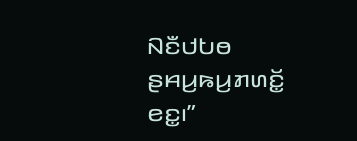ꤡꤢꤪꤓꤝꤥ ꤔꤌꤣ꤬ꤒꤣ꤬ꤊꤛꤢꤩ꤭ ꤕꤢ꤭꤯”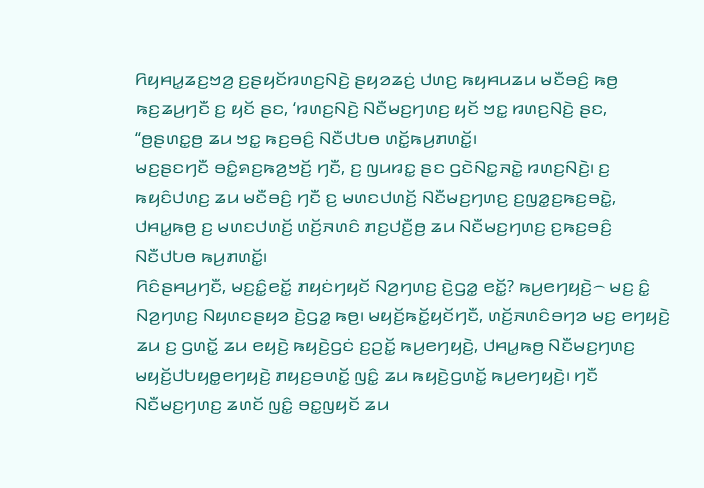ꤖꤟꤌꤣ꤭ꤘꤢ꤬ꤠꤤ꤬ ꤢ꤬ꤔꤟꤢꤩꤙꤛꤢ꤬ꤡꤢꤧ꤬ ꤔꤟꤤꤘꤢꤦ꤬ ꤓꤛꤢ꤬ ꤒꤟꤌꤣꤘꤣ ꤗꤢꤪꤋꤢꤨ꤬ ꤒꤥ꤬ ꤒꤢ꤬ꤘꤣ꤬ꤚꤢꤪ ꤢ꤬ ꤟꤢꤩ ꤔꤢ, ‘ꤙꤛꤢ꤬ꤡꤢꤧ꤬ ꤡꤢꤪꤗꤢ꤬ꤚꤛꤢ꤬ ꤟꤢꤩ ꤠꤢ꤭ ꤙꤛꤢ꤬ꤡꤢꤧ꤬ ꤔꤢ, “ꤥ꤬ꤔꤛꤢ꤭ꤥ꤬ ꤘꤣ ꤠꤢ꤭ ꤒꤢ꤬ꤋꤢꤨ꤬ ꤡꤢꤪꤓꤝꤥ ꤛꤢꤩ꤭ꤒꤣ꤬ꤊꤛꤢꤩ꤭꤯
ꤗꤢ꤬ꤔꤢꤚꤢꤪ ꤋꤢꤨ꤭ꤎꤢ꤬ꤒꤤ꤬ꤠꤢꤩ꤬ ꤚꤢꤪ, ꤢ꤬ ꤜꤣꤙꤢ꤭ ꤔꤢ ꤞꤢꤧꤡꤢ꤭ꤏꤢꤧ꤭ ꤙꤛꤢ꤬ꤡꤢꤧ꤬꤯ ꤢ꤬ ꤒꤟꤢꤨꤓꤛꤢ꤬ ꤘꤣ ꤗꤢꤪꤋꤢꤨ꤬ ꤚꤢꤪ ꤢ꤬ ꤗꤛꤢꤓꤛꤢꤩ꤬ ꤡꤢꤪꤗꤢ꤬ꤚꤛꤢ꤬ ꤢ꤬ꤜꤤ꤭ꤢ꤬ꤒꤢ꤬ꤋꤢꤧ꤭, ꤓꤌꤣ꤭ꤒꤥ꤬ ꤢ꤬ ꤗꤛꤢꤓꤛꤢꤩ꤬ ꤛꤢꤩ꤬ꤏꤛꤢꤨ ꤊꤢ꤬ꤓꤢꤪ꤬ꤥ꤬ ꤘꤣ ꤡꤢꤪꤗꤢ꤬ꤚꤛꤢ꤬ ꤢ꤬ꤒꤢ꤬ꤋꤢꤨ꤬ ꤡꤢꤪꤓꤝꤥ ꤒꤣ꤬ꤊꤛꤢꤩ꤭꤯
ꤖꤢꤨꤔꤌꤣ꤬ꤚꤢꤪ, ꤗꤢ꤬ꤢꤨ꤭ꤕꤢꤩ꤭ ꤊꤟꤢꤦꤚꤟꤢꤩ ꤡꤤ꤬ꤚꤛꤢ꤬ ꤢꤧ꤬ꤞꤤ꤭ ꤕꤢꤩ꤭? ꤒꤣ꤬ꤕꤚꤟꤢꤧ꤬꤮ ꤗꤢ꤬ ꤢꤨ꤭ ꤡꤤ꤬ꤚꤛꤢ꤬ ꤡꤟꤛꤢꤔꤟꤤ ꤢꤧ꤬ꤞꤤ꤭ ꤒꤥ꤬꤯ ꤗꤟꤢꤩ꤬ꤒꤢꤩ꤭ꤟꤢꤩꤚꤢꤪ, ꤛꤢꤩ꤬ꤏꤛꤢꤨꤋꤚꤤ ꤗꤢ꤬ ꤕꤚꤟꤢꤧ꤬ ꤘꤣ ꤢ꤬ ꤞꤛꤢꤩ꤭ ꤘꤣ ꤕꤟꤢꤧ꤬ ꤒꤟꤢꤧ꤬ꤞꤢꤦ ꤢ꤬ꤑꤢꤩ꤭ ꤒꤣ꤬ꤕꤚꤟꤢꤧ꤬, ꤓꤌꤣ꤭ꤒꤥ꤬ ꤡꤢꤪꤗꤢ꤬ꤚꤛꤢ꤬ ꤗꤟꤢꤩ꤬ꤓꤝꤟꤥ꤭ꤕꤚꤟꤢꤧ꤬ ꤊꤟꤢ꤬ꤋꤛꤢꤩ꤭ ꤜꤢꤨ꤭ ꤘꤣ ꤒꤟꤢꤧ꤬ꤞꤛꤢꤩ꤭ ꤒꤣ꤬ꤕꤚꤟꤢꤧ꤬꤯ ꤚꤢꤪ ꤡꤢꤪꤗꤢ꤬ꤚꤛꤢ꤬ ꤘꤛꤢꤩ ꤜꤢꤨ꤭ ꤋꤢ꤭ꤜꤟꤢꤩ ꤘꤣ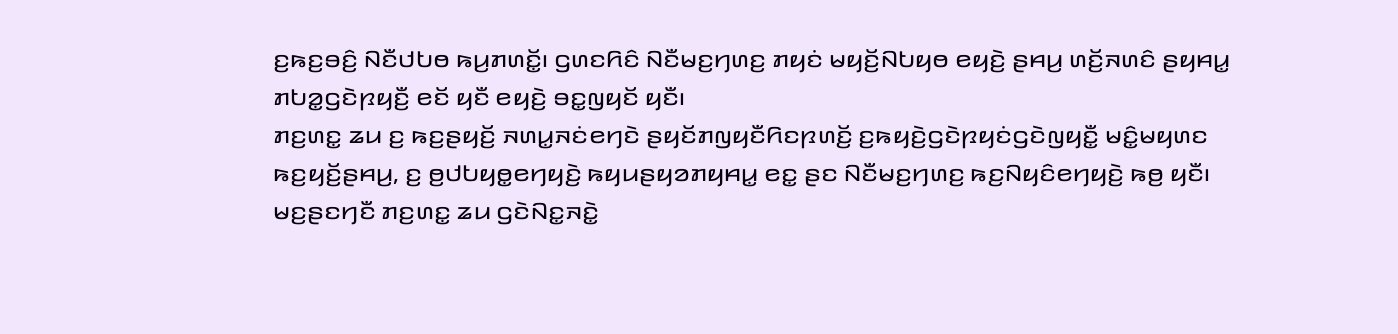ꤢ꤬ꤒꤢ꤬ꤋꤢꤨ꤬ ꤡꤢꤪꤓꤝꤥ ꤒꤣ꤬ꤊꤛꤢꤩ꤭꤯ ꤞꤛꤢꤖꤢꤨ ꤡꤢꤪꤗꤢ꤬ꤚꤛꤢ꤬ ꤊꤟꤢꤦ ꤗꤟꤢꤩ꤬ꤡꤝꤟꤥ ꤕꤟꤢꤧ꤬ ꤔꤌꤣ꤬ ꤛꤢꤩ꤬ꤏꤛꤢꤨ ꤔꤟꤌꤣ꤭ ꤊꤝꤤ꤭ꤞꤢꤧꤐꤟꤢꤪ꤬ ꤕꤢꤩ ꤟꤢꤪ ꤕꤟꤢꤧ꤬ ꤋꤢ꤭ꤜꤟꤢꤩ ꤟꤢꤪ꤯
ꤊꤢ꤬ꤛꤢ꤭ ꤘꤣ ꤢ꤬ ꤒꤢ꤬ꤔꤟꤢꤩ꤬ ꤏꤛꤣ꤭ꤏꤢꤦꤕꤚꤢꤧ ꤔꤟꤢꤩꤊꤜꤟꤢꤪꤖꤢꤐꤛꤢꤩ꤬ ꤢ꤬ꤒꤟꤢꤧ꤬ꤞꤢꤧꤐꤟꤢꤦꤞꤢꤧꤜꤟꤢꤪ꤭ ꤗꤢꤨ꤭ꤗꤟꤛꤢ ꤒꤢ꤬ꤟꤢꤩ꤬ꤔꤌꤣ꤬, ꤢ꤬ ꤥ꤬ꤓꤝꤟꤥ꤭ꤕꤚꤟꤢꤧ꤬ ꤒꤟꤣꤔꤟꤤꤊꤟꤌꤣ꤭ ꤕꤢ꤭ ꤔꤢ ꤡꤢꤪꤗꤢ꤬ꤚꤛꤢ꤬ ꤒꤢ꤬ꤡꤟꤢꤨꤕꤚꤟꤢꤧ꤬ ꤒꤥ꤬ ꤟꤢꤪ꤯ ꤗꤢ꤬ꤔꤢꤚꤢꤪ ꤊꤢ꤬ꤛꤢ꤭ ꤘꤣ ꤞꤢꤧꤡꤢ꤭ꤏꤢꤧ꤭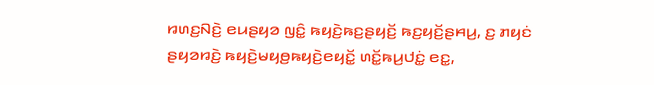ꤙꤛꤢ꤬ꤡꤢꤧ꤬ ꤕꤣꤔꤟꤤ ꤜꤢꤨ꤭ ꤒꤟꤢꤧ꤬ꤒꤢ꤬ꤔꤟꤢꤩ꤬ ꤒꤢ꤬ꤟꤢꤩ꤬ꤔꤌꤣ꤬, ꤢ꤬ ꤊꤟꤢꤦ ꤔꤟꤤꤙꤢꤧ꤬ ꤒꤟꤢꤧ꤬ꤗꤟꤥ꤬ꤒꤟꤢꤧ꤬ꤕꤟꤢꤩ꤭ ꤛꤢꤩ꤭ꤒꤣ꤬ꤓꤢꤦ꤭ ꤕꤢ꤭,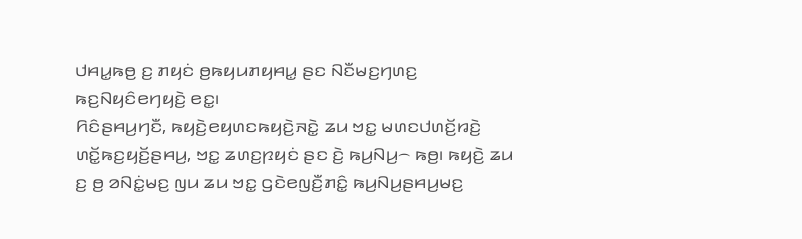ꤓꤌꤣ꤭ꤒꤥ꤬ ꤢ꤬ ꤊꤟꤢꤦ ꤥ꤬ꤒꤟꤣꤊꤟꤌꤣ꤭ ꤔꤢ ꤡꤢꤪꤗꤢ꤬ꤚꤛꤢ꤬ ꤒꤢ꤬ꤡꤟꤢꤨꤕꤚꤟꤢꤧ꤬ ꤕꤢ꤭꤯
ꤖꤢꤨꤔꤌꤣ꤬ꤚꤢꤪ, ꤒꤟꤢꤧ꤬ꤕꤟꤛꤢꤒꤟꤢꤧ꤬ꤏꤢꤧ꤭ ꤘꤣ ꤠꤢ꤭ ꤗꤛꤢꤓꤛꤢꤩ꤬ꤙꤢꤧ꤬ ꤛꤢꤩ꤭ꤒꤢ꤬ꤟꤢꤩ꤬ꤔꤌꤣ꤬, ꤠꤢ꤭ ꤘꤛꤢ꤬ꤐꤟꤢꤦ ꤔꤢ ꤢꤧ꤬ ꤒꤣ꤬ꤡꤣ꤬꤮ ꤒꤥ꤬꤯ ꤒꤟꤢꤧ꤬ ꤘꤣ ꤢ꤬ ꤥ꤬ ꤤꤡꤢꤦ꤭ꤗꤢ꤬ ꤜꤣ ꤘꤣ ꤠꤢ꤭ ꤞꤢꤧꤕꤜꤢꤪ꤬ꤊꤢꤨ꤭ ꤒꤣ꤬ꤡꤣ꤬ꤔꤌꤣ꤬ꤗꤢ꤬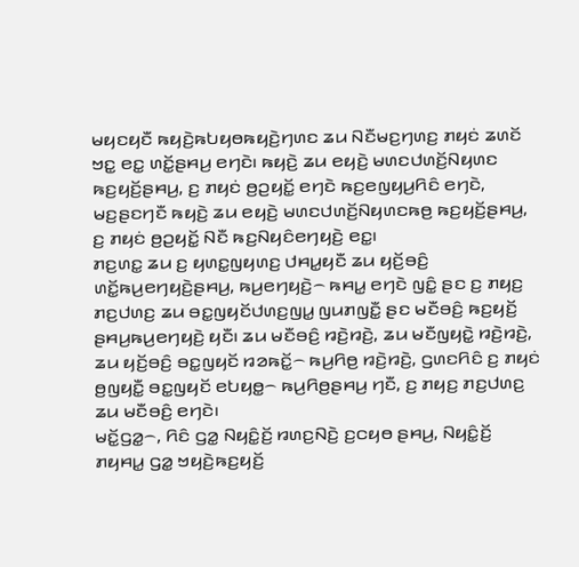ꤗꤟꤢꤟꤢꤪ ꤒꤟꤢꤧ꤬ꤒꤝꤟꤥꤒꤟꤢꤧ꤬ꤚꤛꤢ ꤘꤣ ꤡꤢꤪꤗꤢ꤬ꤚꤛꤢ꤬ ꤊꤟꤢꤦ ꤘꤛꤢꤩ ꤠꤢ꤭ ꤕꤢ꤭ ꤛꤢꤩ꤭ꤔꤌꤣ꤬ ꤕꤚꤢꤧ꤯ ꤒꤟꤢꤧ꤬ ꤘꤣ ꤕꤟꤢꤧ꤬ ꤗꤛꤢꤓꤛꤢꤩ꤬ꤡꤟꤛꤢ ꤒꤢ꤬ꤟꤢꤩ꤬ꤔꤌꤣ꤬, ꤢ꤬ ꤊꤟꤢꤦ ꤥ꤬ꤑꤟꤢꤩ꤭ ꤕꤚꤢꤧ ꤒꤢ꤬ꤕꤜꤟꤣ꤬ꤖꤢꤨ ꤕꤚꤢꤧ, ꤗꤢ꤬ꤔꤢꤚꤢꤪ ꤒꤟꤢꤧ꤬ ꤘꤣ ꤕꤟꤢꤧ꤬ ꤗꤛꤢꤓꤛꤢꤩ꤬ꤡꤟꤛꤢꤒꤥ꤬ ꤒꤢ꤬ꤟꤢꤩ꤬ꤔꤌꤣ꤬, ꤢ꤬ ꤊꤟꤢꤦ ꤥ꤬ꤑꤟꤢꤩ꤭ ꤡꤢꤪ ꤒꤢ꤬ꤡꤟꤢꤨꤕꤚꤟꤢꤧ꤬ ꤕꤢ꤭꤯
ꤊꤢ꤬ꤛꤢ꤭ ꤘꤣ ꤢ꤬ ꤟꤛꤢ꤭ꤜꤟꤛꤢ꤬ ꤓꤌꤣ꤭ꤟꤢꤪ ꤘꤣ ꤟꤢꤩ꤬ꤋꤢꤨ꤬ ꤛꤢꤩ꤭ꤒꤣ꤬ꤕꤚꤟꤢꤧ꤬ꤔꤌꤣ꤬, ꤒꤣ꤬ꤕꤚꤟꤢꤧ꤬꤮ ꤒꤌꤣ꤭ ꤕꤚꤢꤧ ꤜꤢꤨ꤭ ꤔꤢ ꤢ꤬ ꤊꤟꤢ꤬ ꤊꤢ꤬ꤓꤛꤢ꤬ ꤘꤣ ꤋꤢ꤭ꤜꤟꤢꤩꤓꤛꤢ꤬ꤜꤣ꤭ ꤜꤣꤊꤜꤢꤪ꤭ ꤔꤢ ꤗꤢꤪꤋꤢꤨ꤬ ꤒꤢ꤬ꤟꤢꤩ꤬ ꤔꤌꤣ꤬ꤒꤣ꤬ꤕꤚꤟꤢꤧ꤬ ꤟꤢꤪ꤯ ꤘꤣ ꤗꤢꤪꤋꤢꤨ꤬ ꤙꤢꤧ꤬ꤙꤢꤧ꤬, ꤘꤣ ꤗꤢꤪꤜꤟꤢꤧ꤭ ꤙꤢꤧ꤬ꤙꤢꤧ꤬, ꤘꤣ ꤟꤢꤩ꤬ꤋꤢꤨ꤬ ꤋꤢ꤭ꤜꤟꤢꤩ ꤙꤤꤒꤢꤩ꤭꤮ ꤒꤣ꤬ꤖꤥ꤬ ꤙꤢꤧ꤬ꤙꤢꤧ꤬, ꤞꤛꤢꤖꤢꤨ ꤢ꤬ ꤊꤟꤢꤦ ꤥ꤬ꤜꤟꤢꤪ꤭ ꤋꤢ꤭ꤜꤟꤢꤩ ꤕꤝꤟꤥ꤭꤮ ꤒꤣ꤬ꤖꤥ꤬ꤔꤌꤣ꤬ ꤚꤢꤪ, ꤢ꤬ ꤊꤟꤢ꤬ ꤊꤢ꤬ꤓꤛꤢ꤬ ꤘꤣ ꤗꤢꤪꤋꤢꤨ꤬ ꤕꤚꤢꤧ꤯
ꤗꤢꤩ꤭ꤞꤤ꤭꤮, ꤖꤢꤨ ꤞꤤ꤭ ꤡꤟꤢꤨ꤭ꤢꤩ꤬ ꤙꤛꤢ꤬ꤡꤢꤧ꤬ ꤢ꤬ꤍꤟꤥ ꤔꤌꤣ꤬, ꤡꤟꤢꤨ꤭ꤢꤩ꤬ ꤊꤟꤌꤣ꤭ ꤞꤤ꤭ ꤠꤟꤢꤧ꤬ꤒꤢ꤬ꤟꤢꤩ꤬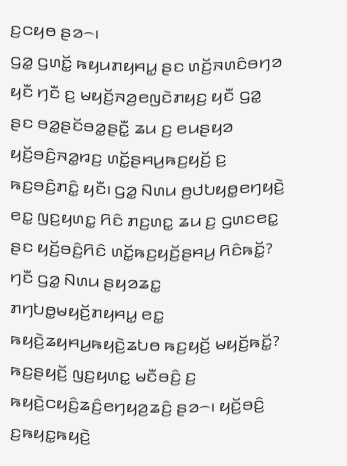ꤢ꤬ꤍꤟꤥ ꤔꤤ꤮꤯
ꤞꤤ꤭ ꤞꤛꤢꤩ꤭ ꤒꤟꤣꤊꤟꤌꤣ꤭ ꤔꤢ ꤛꤢꤩ꤬ꤏꤛꤢꤨꤋꤚꤤ ꤟꤢꤪ ꤚꤢꤪ ꤢ꤬ ꤗꤟꤢꤩ꤬ꤏꤤ꤬ꤕꤜꤢꤧꤊꤟꤢ꤬ ꤟꤢꤪ ꤞꤤ꤭ ꤔꤢ ꤋꤤ꤭ꤔꤢꤩꤋꤤ꤭ꤔꤢꤪ꤭ ꤘꤣ ꤢ꤬ ꤕꤣꤔꤟꤤ ꤟꤢꤩ꤬ꤋꤢꤨ꤬ꤏꤤ꤭ꤙꤢ꤬ ꤛꤢꤩ꤭ꤔꤌꤣ꤬ꤒꤢ꤬ꤟꤢꤩ꤬ ꤢ꤬ ꤒꤢ꤬ꤋꤢꤨ꤬ꤊꤢꤨ꤭ ꤟꤢꤪ꤯ ꤞꤤ꤭ ꤡꤛꤣ ꤥ꤬ꤓꤝꤟꤥ꤭ꤕꤚꤟꤢꤧ꤬ ꤕꤢ꤭ ꤜꤢ꤬ꤟꤛꤢ꤭ ꤖꤢꤨ ꤊꤢ꤬ꤛꤢ꤭ ꤘꤣ ꤢ꤬ ꤞꤛꤢꤕꤢ꤭ ꤔꤢ ꤟꤢꤩ꤬ꤋꤢꤨ꤬ꤖꤢꤨ ꤛꤢꤩ꤭ꤒꤢ꤬ꤟꤢꤩ꤬ꤔꤌꤣ꤬ ꤖꤢꤨꤒꤢꤩ꤭? ꤚꤢꤪ ꤞꤤ꤭ ꤡꤛꤣ ꤔꤟꤤꤘꤢ꤭ ꤊꤚꤝꤥ꤭ꤗꤟꤢꤩ꤬ꤊꤟꤌꤣ꤭ ꤕꤢ꤭ ꤒꤟꤢꤧ꤬ꤘꤟꤌꤣ꤬ꤒꤟꤢꤧ꤬ꤘꤝꤥ ꤒꤢ꤬ꤟꤢꤩ꤬ ꤗꤟꤢꤩ꤬ꤒꤢꤩ꤭?
ꤒꤢ꤬ꤔꤟꤢꤩ꤬ ꤜꤢ꤬ꤟꤛꤢ꤭ ꤗꤢꤪꤋꤢꤨ꤬ ꤢ꤬ ꤒꤟꤢꤧ꤬ꤍꤟꤢꤨ꤬ꤘꤢꤨ꤬ꤕꤚꤟꤤ꤬ꤘꤢꤨ꤬ ꤔꤤ꤮꤯ ꤟꤢꤩ꤬ꤋꤢꤨ꤬ ꤢ꤬ꤒꤟꤢ꤭ꤒꤟꤢꤧ꤬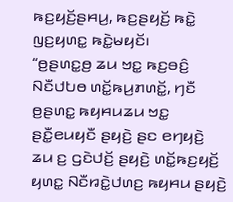ꤒꤢ꤬ꤟꤢꤩ꤬ꤔꤌꤣ꤬, ꤒꤢ꤬ꤔꤟꤢꤩ꤬ ꤒꤢꤧ꤭ ꤜꤢ꤬ꤟꤛꤢ꤭ ꤒꤢꤧ꤭ꤗꤟꤢꤩ꤯
“ꤥ꤬ꤔꤛꤢ꤭ꤥ꤬ ꤘꤣ ꤠꤢ꤭ ꤒꤢ꤬ꤋꤢꤨ꤬ ꤡꤢꤪꤓꤝꤥ ꤛꤢꤩ꤭ꤒꤣ꤬ꤊꤛꤢꤩ꤭, ꤚꤢꤪ ꤥ꤬ꤔꤛꤢ꤭ ꤒꤟꤌꤣꤘꤣ ꤠꤢ꤭ ꤔꤢꤪ꤭ꤕꤣꤟꤢꤪ ꤔꤟꤢꤧ꤬ ꤔꤢ ꤕꤚꤟꤢꤧ꤬ ꤘꤣ ꤢ꤬ ꤞꤢꤧꤓꤢꤩ꤬ ꤔꤟꤢꤧ꤬ ꤛꤢꤩ꤭ꤒꤢ꤬ꤟꤢꤩ꤬ ꤟꤛꤢ꤭ ꤡꤢꤪꤙꤢꤧ꤭ꤓꤛꤢ꤬ ꤒꤟꤌꤣ ꤔꤟꤢꤧ꤬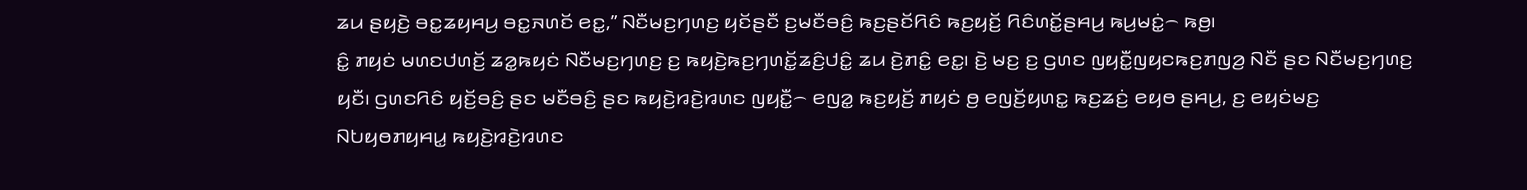ꤘꤣ ꤔꤟꤢꤧ꤬ ꤋꤢ꤭ꤘꤟꤌꤣ꤬ ꤋꤢ꤭ꤏꤛꤢꤩ ꤕꤢ꤭,” ꤡꤢꤪꤗꤢ꤬ꤚꤛꤢ꤬ ꤟꤢꤩꤔꤢꤪ ꤢ꤬ꤗꤢꤪꤋꤢꤨ꤬ ꤒꤢ꤬ꤔꤢꤩꤖꤢꤨ ꤒꤢ꤬ꤟꤢꤩ꤬ ꤖꤢꤨꤛꤢꤩ꤭ꤔꤌꤣ꤬ ꤒꤣ꤬ꤗꤢꤦ꤭꤮ ꤒꤥ꤬꤯
ꤢꤨ꤭ ꤊꤟꤢꤦ ꤗꤛꤢꤓꤛꤢꤩ꤬ ꤘꤤ꤭ꤒꤟꤢꤦ ꤡꤢꤪꤗꤢ꤬ꤚꤛꤢ꤬ ꤢ꤬ ꤒꤟꤢꤧ꤬ꤒꤢ꤬ꤚꤛꤢꤩ꤭ꤘꤢꤨ꤬ꤓꤢꤨ꤭ ꤘꤣ ꤢꤧ꤬ꤊꤢꤨ꤭ ꤕꤢ꤭꤯ ꤢꤧ꤬ ꤗꤢ꤬ ꤢ꤬ ꤞꤛꤢ ꤜꤟꤢꤪ꤭ꤜꤟꤢꤒꤢ꤬ꤊꤜꤤ꤬ ꤡꤢꤪ ꤔꤢ ꤡꤢꤪꤗꤢ꤬ꤚꤛꤢ꤬ ꤟꤢꤪ꤯ ꤞꤛꤢꤖꤢꤨ ꤟꤢꤩ꤬ꤋꤢꤨ꤬ ꤔꤢ ꤗꤢꤪꤋꤢꤨ꤬ ꤔꤢ ꤒꤟꤢꤧ꤬ꤙꤢꤧ꤬ꤙꤛꤢ ꤜꤟꤢꤪ꤭꤮ ꤕꤜꤤ꤭ ꤒꤢ꤬ꤟꤢꤩ꤬ ꤊꤟꤢꤦ ꤥ꤬ ꤕꤜꤢꤩ꤬ꤟꤛꤢ꤭ ꤒꤢ꤬ꤘꤢꤦ꤬ ꤕꤟꤥ ꤔꤌꤣ꤬, ꤢ꤬ ꤕꤟꤢꤦꤗꤢ꤬ ꤡꤝꤟꤥꤊꤟꤌꤣ꤭ ꤒꤟꤢꤧ꤬ꤙꤢꤧ꤬ꤙꤛꤢ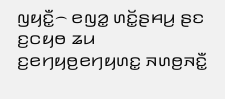ꤜꤟꤢꤪ꤭꤮ ꤕꤜꤤ꤭ ꤛꤢꤩ꤭ꤔꤌꤣ꤬ ꤔꤢ ꤢ꤬ꤍꤟꤥ ꤘꤣ ꤢ꤬ꤕꤚꤟꤥ꤬ꤕꤚꤟꤛꤢ꤭ ꤏꤛꤥ꤬ꤏꤢꤪ꤭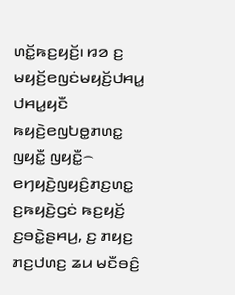ꤛꤢꤩ꤭ꤒꤢ꤬ꤟꤢꤩ꤬꤯ ꤙꤤ ꤢ꤬ ꤗꤟꤢꤩ꤬ꤕꤜꤢꤦꤗꤟꤢꤩ꤬ꤓꤌꤣ꤭ ꤓꤌꤣ꤭ꤟꤢꤪ ꤒꤟꤢꤧ꤬ꤕꤜꤝꤥ꤭ꤊꤛꤢ꤭ ꤜꤟꤢꤪ꤭ ꤜꤟꤢꤪ꤭꤮ ꤕꤚꤟꤢꤧ꤬ꤜꤟꤢꤨ꤬ꤊꤢ꤬ꤛꤢ꤭ ꤢ꤬ꤒꤟꤢꤧ꤬ꤞꤢꤦ ꤒꤢ꤬ꤟꤢꤩ꤬ ꤢ꤬ꤋꤢꤧ꤭ꤔꤌꤣ꤬, ꤢ꤬ ꤊꤟꤢ꤬ ꤊꤢ꤬ꤓꤛꤢ꤬ ꤘꤣ ꤗꤢꤪꤋꤢꤨ꤬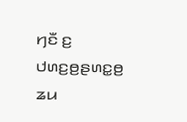ꤚꤢꤪ ꤢ꤬ ꤓꤛꤢ꤬ꤥ꤬ꤔꤛꤢ꤭ꤥ꤬ ꤘꤣ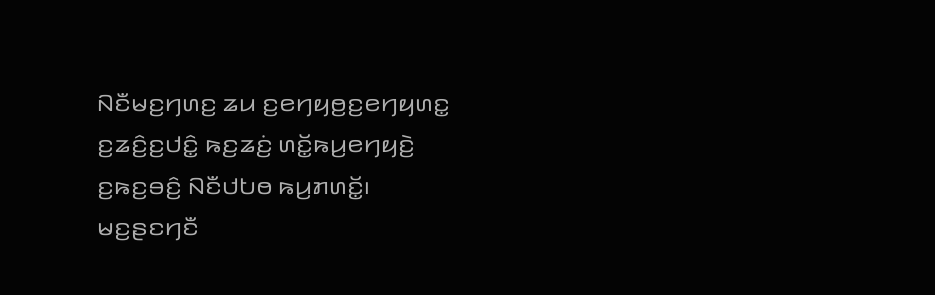ꤡꤢꤪꤗꤢ꤬ꤚꤛꤢ꤬ ꤘꤣ ꤢ꤬ꤕꤚꤟꤥ꤬ꤢ꤬ꤕꤚꤟꤛꤢ꤭ ꤢ꤬ꤘꤢꤨ꤬ꤢ꤬ꤓꤢꤨ꤭ ꤒꤢ꤬ꤘꤢꤦ꤬ ꤛꤢꤩ꤭ꤒꤣ꤬ꤕꤚꤟꤢꤧ꤬ ꤢ꤬ꤒꤢ꤬ꤋꤢꤨ꤬ ꤡꤢꤪꤓꤝꤥ ꤒꤣ꤬ꤊꤛꤢꤩ꤭꤯
ꤗꤢ꤬ꤔꤢꤚꤢꤪ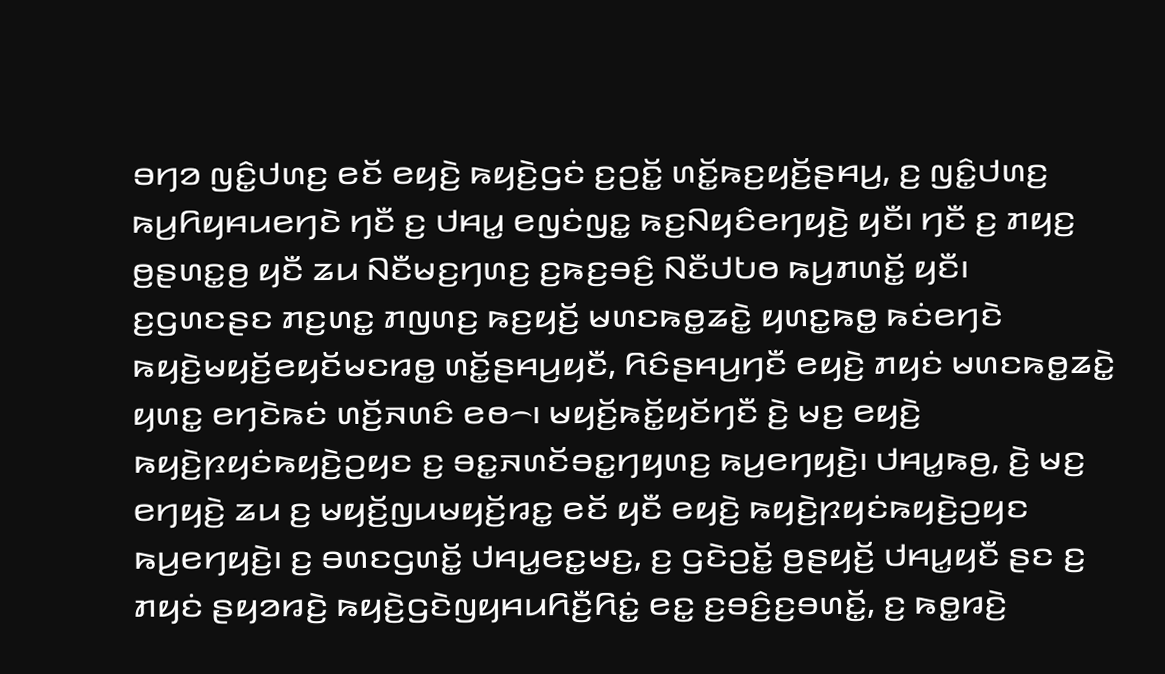ꤋꤚꤤ ꤜꤢꤨ꤭ꤓꤛꤢ꤬ ꤕꤢꤩ ꤕꤟꤢꤧ꤬ ꤒꤟꤢꤧ꤬ꤞꤢꤦ ꤢ꤬ꤑꤢꤩ꤭ ꤛꤢꤩ꤭ꤒꤢ꤬ꤟꤢꤩ꤬ꤔꤌꤣ꤬, ꤢ꤬ ꤜꤢꤨ꤭ꤓꤛꤢ꤬ ꤒꤣ꤬ꤖꤟꤌꤣꤕꤚꤢꤧ ꤚꤢꤪ ꤢ꤬ ꤓꤌꤣ꤭ ꤕꤜꤢꤦꤜꤢ꤭ ꤒꤢ꤬ꤡꤟꤢꤨꤕꤚꤟꤢꤧ꤬ ꤟꤢꤪ꤯ ꤚꤢꤪ ꤢ꤬ ꤊꤟꤢ꤬ ꤥ꤬ꤔꤛꤢ꤭ꤥ꤬ ꤟꤢꤪ ꤘꤣ ꤡꤢꤪꤗꤢ꤬ꤚꤛꤢ꤬ ꤢ꤬ꤒꤢ꤬ꤋꤢꤨ꤬ ꤡꤢꤪꤓꤝꤥ ꤒꤣ꤬ꤊꤛꤢꤩ꤭ ꤟꤢꤪ꤯
ꤢ꤬ꤞꤛꤢꤔꤢ ꤊꤢ꤬ꤛꤢ꤭ ꤊꤜꤛꤢ꤬ ꤒꤢ꤬ꤟꤢꤩ꤬ ꤗꤛꤢꤒꤥ꤭ꤘꤢꤧ꤭ ꤟꤛꤢ꤭ꤒꤥ꤭ ꤒꤢꤦꤕꤚꤢꤧ ꤒꤟꤢꤧ꤬ꤗꤟꤢꤩ꤬ꤕꤟꤢꤩꤗꤢꤙꤥ꤭ ꤛꤢꤩ꤭ꤔꤌꤣ꤬ꤟꤢꤪ, ꤖꤢꤨꤔꤌꤣ꤬ꤚꤢꤪ ꤕꤟꤢꤧ꤬ ꤊꤟꤢꤦ ꤗꤛꤢꤒꤥ꤭ꤘꤢꤧ꤭ ꤟꤛꤢ꤭ ꤕꤚꤢꤧꤒꤢꤦ ꤛꤢꤩ꤬ꤏꤛꤢꤨ ꤕꤥ꤮꤯ ꤗꤟꤢꤩ꤬ꤒꤢꤩ꤭ꤟꤢꤩꤚꤢꤪ ꤢꤧ꤬ ꤗꤢ꤬ ꤕꤟꤢꤧ꤬ ꤒꤟꤢꤧ꤬ꤐꤟꤢꤦꤒꤟꤢꤧ꤬ꤑꤟꤢ ꤢ꤬ ꤋꤢ꤭ꤏꤛꤢꤩꤋꤢ꤭ꤚꤟꤛꤢ꤬ ꤒꤣ꤬ꤕꤚꤟꤢꤧ꤬꤯ ꤓꤌꤣ꤭ꤒꤥ꤬, ꤢꤧ꤬ ꤗꤢ꤬ ꤕꤚꤟꤢꤧ꤬ ꤘꤣ ꤢ꤬ ꤗꤟꤢꤩ꤬ꤜꤣꤗꤟꤢꤩ꤬ꤙꤢ꤭ ꤕꤢꤩ ꤟꤢꤪ ꤕꤟꤢꤧ꤬ ꤒꤟꤢꤧ꤬ꤐꤟꤢꤦꤒꤟꤢꤧ꤬ꤑꤟꤢ ꤒꤣ꤬ꤕꤚꤟꤢꤧ꤬꤯ ꤢ꤬ ꤋꤛꤢꤞꤛꤢꤩ꤭ ꤓꤌꤣ꤭ꤕꤢ꤭ꤗꤢ꤬, ꤢ꤬ ꤞꤢꤧꤑꤢꤩ꤭ ꤥ꤬ꤔꤟꤢꤩ꤬ ꤓꤌꤣ꤭ꤟꤢꤪ ꤔꤢ ꤢ꤬ ꤊꤟꤢꤦ ꤔꤟꤤꤙꤢꤧ꤬ ꤒꤟꤢꤧ꤬ꤞꤢꤧꤜꤟꤌꤣꤖꤢꤪ꤬ꤖꤢꤦ꤭ ꤕꤢ꤭ ꤢ꤬ꤋꤢꤨ꤬ꤢ꤬ꤋꤛꤢꤩ꤭, ꤢ꤬ ꤒꤥ꤭ꤙꤢꤧ꤬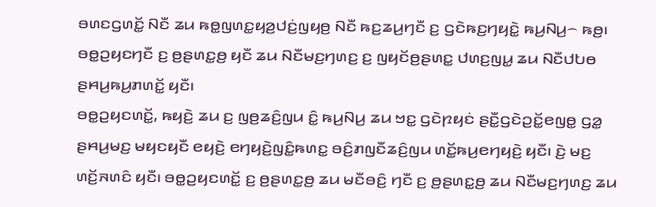ꤋꤛꤢꤞꤛꤢꤩ꤭ ꤡꤢꤪ ꤘꤣ ꤒꤥ꤭ꤜꤛꤢ꤭ꤟꤤ꤬ꤓꤢꤦ꤬ꤜꤟꤥ꤬ ꤡꤢꤪ ꤒꤢ꤬ꤘꤣ꤬ꤚꤢꤪ ꤢ꤬ ꤞꤢꤧꤒꤢ꤬ꤚꤟꤢꤧ꤭ ꤒꤣ꤬ꤡꤣ꤬꤮ ꤒꤥ꤬꤯ ꤋꤥ꤭ꤑꤟꤢꤚꤢꤪ ꤢ꤬ ꤥ꤬ꤔꤛꤢ꤭ꤥ꤬ ꤟꤢꤪ ꤘꤣ ꤡꤢꤪꤗꤢ꤬ꤚꤛꤢ꤬ ꤢ꤬ ꤜꤟꤢꤩꤥ꤬ꤔꤛꤢ꤭ ꤓꤛꤢ꤬ꤜꤣ꤭ ꤘꤣ ꤡꤢꤪꤓꤝꤥ ꤔꤌꤣ꤬ꤒꤣ꤬ꤊꤛꤢꤩ꤭ ꤟꤢꤪ꤯
ꤋꤥ꤭ꤑꤟꤢꤛꤢꤩ꤭, ꤒꤟꤢꤧ꤬ ꤘꤣ ꤢ꤬ ꤜꤥ꤬ꤘꤢꤨ꤬ꤜꤣ ꤢꤨ꤭ ꤒꤣ꤬ꤡꤣ꤬ ꤘꤣ ꤠꤢ꤭ ꤞꤢꤧꤐꤟꤢꤦ ꤔꤢꤪ꤭ꤞꤢꤧꤑꤢꤩ꤭ꤕꤜꤥ꤭ ꤞꤤ꤭ ꤔꤌꤣ꤬ꤗꤢ꤬ ꤗꤟꤢꤟꤢꤪ ꤕꤟꤢꤧ꤬ ꤕꤚꤟꤢꤧ꤬ꤜꤢꤨ꤭ꤒꤛꤢ꤭ ꤋꤢꤨ꤬ꤊꤜꤢꤪꤘꤢꤨ꤬ꤜꤣ ꤛꤢꤩ꤭ꤒꤣ꤬ꤕꤚꤟꤢꤧ꤬ ꤟꤢꤪ꤯ ꤢꤧ꤬ ꤗꤢ꤬ ꤛꤢꤩ꤬ꤏꤛꤢꤨ ꤟꤢꤪ꤯ ꤋꤥ꤭ꤑꤟꤢꤛꤢꤩ꤭ ꤢ꤬ ꤥ꤬ꤔꤛꤢ꤭ꤥ꤬ ꤘꤣ ꤗꤢꤪꤋꤢꤨ꤬ ꤚꤢꤪ ꤢ꤬ ꤥ꤬ꤔꤛꤢ꤭ꤥ꤬ ꤘꤣ ꤡꤢꤪꤗꤢ꤬ꤚꤛꤢ꤬ ꤘꤣ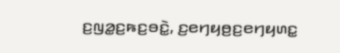ꤢ꤬ꤜꤤ꤭ꤢ꤬ꤒꤢ꤬ꤋꤢꤧ꤭, ꤢ꤬ꤕꤚꤟꤥ꤬ꤢ꤬ꤕꤚꤟꤛꤢ꤭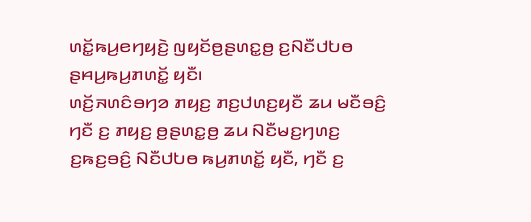ꤛꤢꤩ꤭ꤒꤣ꤬ꤕꤚꤟꤢꤧ꤬ ꤜꤟꤢꤩꤥ꤬ꤔꤛꤢ꤭ꤥ꤬ ꤢ꤬ꤡꤢꤪꤓꤝꤥ ꤔꤌꤣ꤬ꤒꤣ꤬ꤊꤛꤢꤩ꤭ ꤟꤢꤪ꤯
ꤛꤢꤩ꤬ꤏꤛꤢꤨꤋꤚꤤ ꤊꤟꤢ꤬ ꤊꤢ꤬ꤓꤛꤢ꤬ꤟꤢꤪ ꤘꤣ ꤗꤢꤪꤋꤢꤨ꤬ ꤚꤢꤪ ꤢ꤬ ꤊꤟꤢ꤬ ꤥ꤬ꤔꤛꤢ꤭ꤥ꤬ ꤘꤣ ꤡꤢꤪꤗꤢ꤬ꤚꤛꤢ꤬ ꤢ꤬ꤒꤢ꤬ꤋꤢꤨ꤬ ꤡꤢꤪꤓꤝꤥ ꤒꤣ꤬ꤊꤛꤢꤩ꤭ ꤟꤢꤪ, ꤚꤢꤪ ꤢ꤬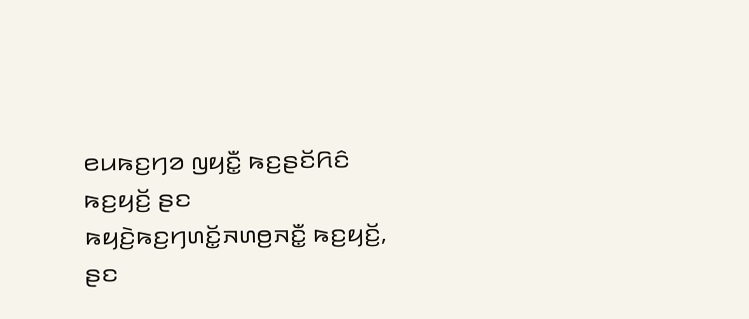ꤕꤣꤒꤢ꤬ꤚꤤ ꤜꤟꤢꤪ꤭ ꤒꤢ꤬ꤔꤢꤩꤖꤢꤨ ꤒꤢ꤬ꤟꤢꤩ꤬ ꤔꤢ ꤒꤟꤢꤧ꤬ꤒꤢ꤬ꤚꤛꤢꤩ꤭ꤏꤛꤥ꤬ꤏꤢꤪ꤭ ꤒꤢ꤬ꤟꤢꤩ꤬, ꤔꤢ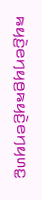ꤒꤟꤢꤧ꤬ꤕꤚꤟꤥ꤬ꤒꤟꤢꤧ꤬ꤕꤚꤟꤛꤢ꤭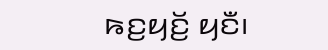ꤒꤢ꤬ꤟꤢꤩ꤬ ꤟꤢꤪ꤯